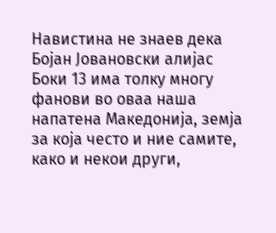Навистина не знаев дека Бојан Јовановски алијас Боки 13 има толку многу фанови во оваа наша напатена Македонија, земја за која често и ние самите, како и некои други,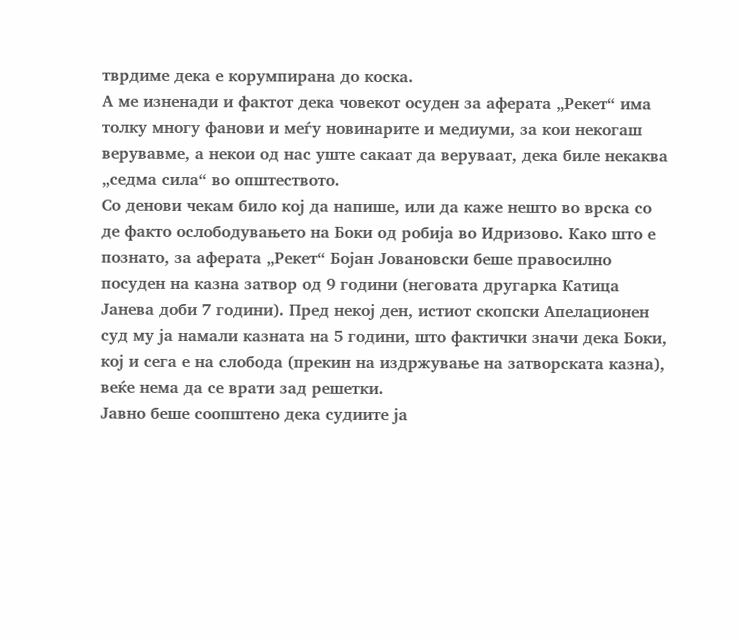тврдиме дека е корумпирана до коска.
А ме изненади и фактот дека човекот осуден за аферата „Рекет“ има толку многу фанови и меѓу новинарите и медиуми, за кои некогаш верувавме, а некои од нас уште сакаат да веруваат, дека биле некаква „седма сила“ во општеството.
Со денови чекам било кој да напише, или да каже нешто во врска со де факто ослободувањето на Боки од робија во Идризово. Како што е познато, за аферата „Рекет“ Бојан Јовановски беше правосилно посуден на казна затвор од 9 години (неговата другарка Катица Јанева доби 7 години). Пред некој ден, истиот скопски Апелационен суд му ја намали казната на 5 години, што фактички значи дека Боки, кој и сега е на слобода (прекин на издржување на затворската казна), веќе нема да се врати зад решетки.
Јавно беше соопштено дека судиите ја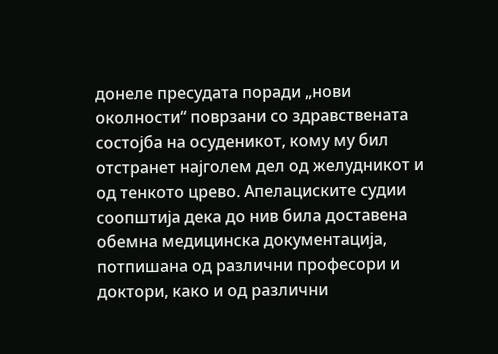донеле пресудата поради „нови околности“ поврзани со здравствената состојба на осуденикот, кому му бил отстранет најголем дел од желудникот и од тенкото црево. Апелациските судии соопштија дека до нив била доставена обемна медицинска документација, потпишана од различни професори и доктори, како и од различни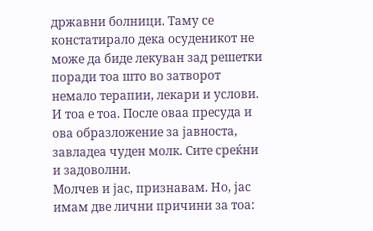државни болници. Таму се констатирало дека осуденикот не може да биде лекуван зад решетки поради тоа што во затворот немало терапии, лекари и услови.
И тоа е тоа. После оваа пресуда и ова образложение за јавноста, завладеа чуден молк. Сите среќни и задоволни.
Молчев и јас, признавам. Но, јас имам две лични причини за тоа: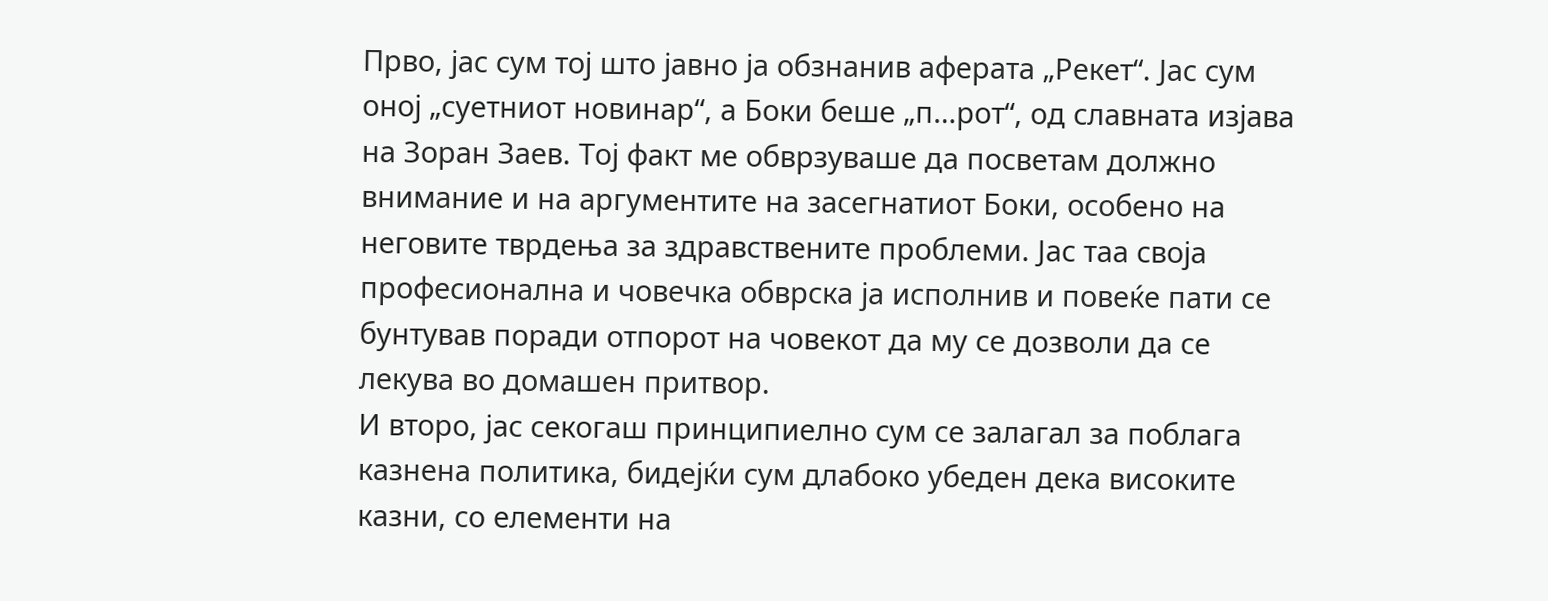Прво, јас сум тој што јавно ја обзнанив аферата „Рекет“. Јас сум оној „суетниот новинар“, а Боки беше „п…рот“, од славната изјава на Зоран Заев. Тој факт ме обврзуваше да посветам должно внимание и на аргументите на засегнатиот Боки, особено на неговите тврдења за здравствените проблеми. Јас таа своја професионална и човечка обврска ја исполнив и повеќе пати се бунтував поради отпорот на човекот да му се дозволи да се лекува во домашен притвор.
И второ, јас секогаш принципиелно сум се залагал за поблага казнена политика, бидејќи сум длабоко убеден дека високите казни, со елементи на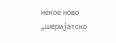некое ново „шеријатско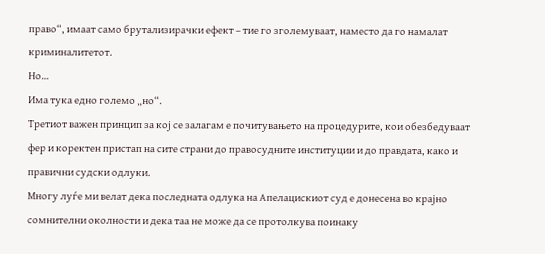право“, имаат само брутализирачки ефект – тие го зголемуваат, наместо да го намалат криминалитетот.
Но…
Има тука едно големо „но“.
Третиот важен принцип за кој се залагам е почитувањето на процедурите, кои обезбедуваат фер и коректен пристап на сите страни до правосудните институции и до правдата, како и правични судски одлуки.
Многу луѓе ми велат дека последната одлука на Апелацискиот суд е донесена во крајно сомнителни околности и дека таа не може да се протолкува поинаку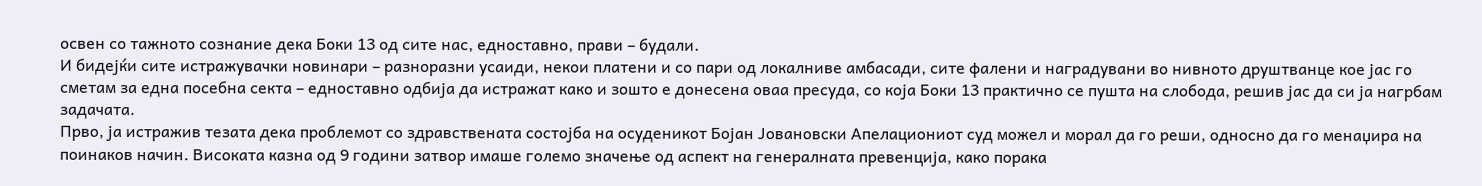освен со тажното сознание дека Боки 13 од сите нас, едноставно, прави – будали.
И бидејќи сите истражувачки новинари – разноразни усаиди, некои платени и со пари од локалниве амбасади, сите фалени и наградувани во нивното друштванце кое јас го сметам за една посебна секта – едноставно одбија да истражат како и зошто е донесена оваа пресуда, со која Боки 13 практично се пушта на слобода, решив јас да си ја нагрбам задачата.
Прво, ја истражив тезата дека проблемот со здравствената состојба на осуденикот Бојан Јовановски Апелациониот суд можел и морал да го реши, односно да го менаџира на поинаков начин. Високата казна од 9 години затвор имаше големо значење од аспект на генералната превенција, како порака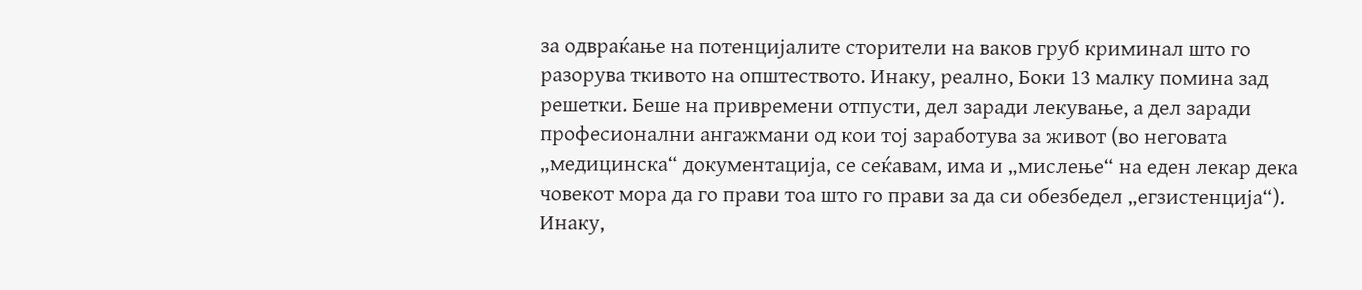за одвраќање на потенцијалите сторители на ваков груб криминал што го разорува ткивото на општеството. Инаку, реално, Боки 13 малку помина зад решетки. Беше на привремени отпусти, дел заради лекување, а дел заради професионални ангажмани од кои тој заработува за живот (во неговата „медицинска“ документација, се сеќавам, има и „мислење“ на еден лекар дека човекот мора да го прави тоа што го прави за да си обезбедел „егзистенција“).
Инаку,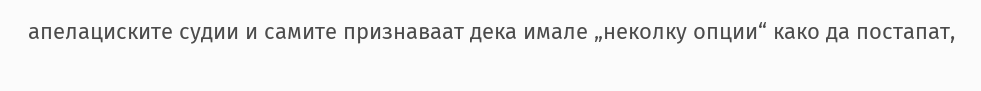апелациските судии и самите признаваат дека имале „неколку опции“ како да постапат,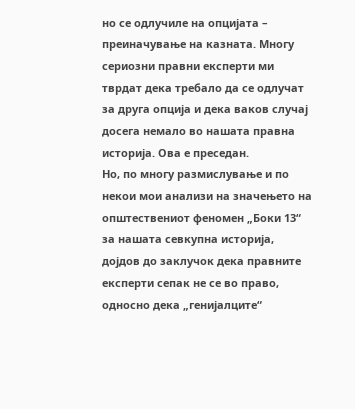но се одлучиле на опцијата – преиначување на казната. Многу сериозни правни експерти ми тврдат дека требало да се одлучат за друга опција и дека ваков случај досега немало во нашата правна историја. Ова е преседан.
Но, по многу размислување и по некои мои анализи на значењето на општествениот феномен „Боки 13“ за нашата севкупна историја, дојдов до заклучок дека правните експерти сепак не се во право, односно дека „генијалците“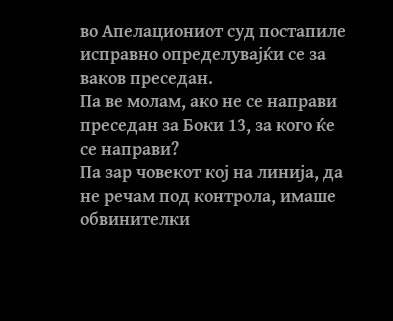во Апелациониот суд постапиле исправно определувајќи се за ваков преседан.
Па ве молам, ако не се направи преседан за Боки 13, за кого ќе се направи?
Па зар човекот кој на линија, да не речам под контрола, имаше обвинителки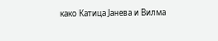како Катица Јанева и Вилма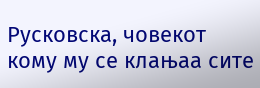Русковска, човекот кому му се клањаа сите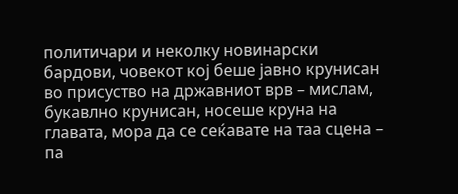политичари и неколку новинарски бардови, човекот кој беше јавно крунисан во присуство на државниот врв – мислам, букавлно крунисан, носеше круна на главата, мора да се сеќавате на таа сцена – па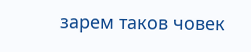зарем таков човек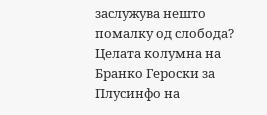заслужува нешто помалку од слобода?
Целата колумна на Бранко Героски за Плусинфо на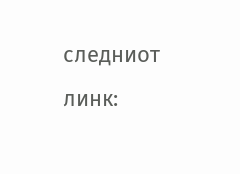следниот линк: